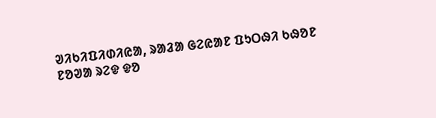ᱣᱤᱠᱤᱯᱤᱰᱤᱭᱟ, ᱨᱟᱲᱟ ᱜᱮᱭᱟᱱ ᱯᱩᱛᱷᱤ ᱠᱷᱚᱱ
ᱱᱚᱣᱟ ᱨᱮᱫ ᱫᱚ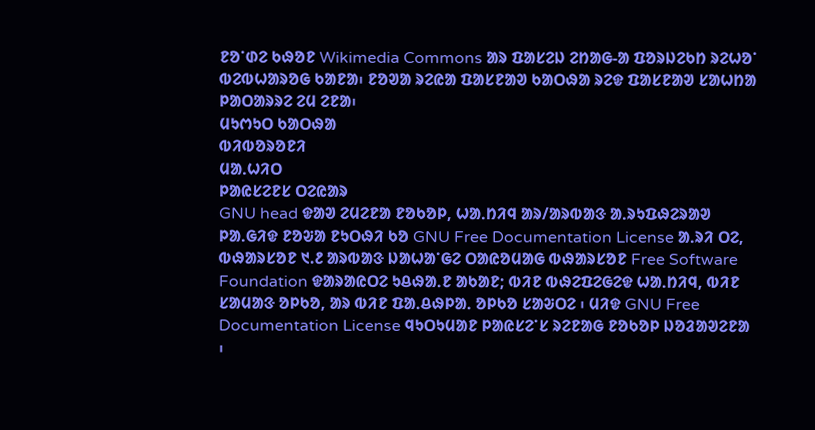ᱱᱚᱸᱰᱮ ᱠᱷᱚᱱ Wikimedia Commons ᱟᱨ ᱯᱟᱥᱮᱡ ᱮᱴᱟᱜ-ᱟ ᱯᱚᱨᱡᱮᱠᱴ ᱨᱮᱦᱚᱸ ᱵᱮᱵᱦᱟᱨᱚᱜ ᱠᱟᱱᱟ᱾ ᱱᱚᱣᱟ ᱨᱮᱭᱟ ᱯᱟᱥᱱᱟᱣ ᱠᱟᱛᱷᱟ ᱨᱮᱫ ᱯᱟᱥᱱᱟᱣ ᱥᱟᱦᱴᱟ ᱞᱟᱛᱟᱨᱨᱮ ᱮᱢ ᱮᱱᱟ᱾
ᱢᱩᱬᱩᱛ ᱠᱟᱛᱷᱟ
ᱵᱤᱵᱚᱨᱚᱱᱤ
ᱢᱟᱹᱦᱤᱛ
ᱞᱟᱭᱥᱮᱱᱥ ᱛᱮᱭᱟᱨ
GNU head ᱫᱟᱣ ᱮᱢᱮᱱᱟ ᱱᱚᱠᱚᱞ, ᱦᱟᱹᱴᱤᱧ ᱟᱨ/ᱟᱨᱵᱟᱝ ᱟᱹᱨᱩᱯᱷᱮᱨᱟᱣ ᱞᱟᱹᱜᱤᱫ ᱱᱚᱶᱟ ᱱᱩᱛᱷᱤ ᱠᱚ GNU Free Documentation License ᱟᱹᱨᱤ ᱛᱮ, ᱵᱷᱟᱨᱥᱚᱱ ᱑.᱒ ᱟᱨᱵᱟᱝ ᱡᱟᱦᱟᱸᱜᱮ ᱛᱟᱭᱚᱢᱟᱜ ᱵᱷᱟᱨᱥᱚᱱ Free Software Foundation ᱫᱟᱨᱟᱭᱛᱮ ᱩᱪᱷᱟᱹᱱ ᱟᱠᱟᱱ; ᱵᱤᱱ ᱵᱷᱮᱯᱮᱜᱮᱫ ᱦᱟᱹᱴᱤᱧ, ᱵᱤᱱ ᱥᱟᱢᱟᱝ ᱚᱞᱠᱚ, ᱟᱨ ᱵᱤᱱ ᱯᱟᱹᱪᱷᱞᱟᱹ ᱚᱞᱠᱚ ᱥᱟᱶᱛᱮ ᱾ ᱢᱤᱫ GNU Free Documentation License ᱧᱩᱛᱩᱢᱟᱱ ᱞᱟᱭᱥᱮᱸᱥ ᱨᱮᱱᱟᱜ ᱱᱚᱠᱚᱞ ᱡᱚᱲᱟᱣᱮᱱᱟ ᱾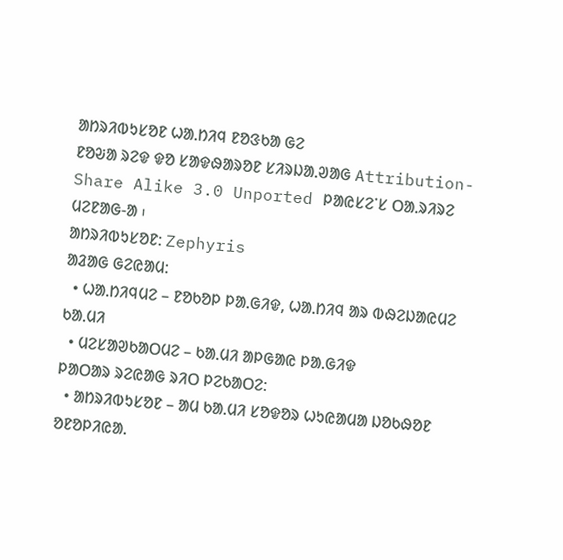ᱟᱴᱨᱤᱵᱩᱥᱚᱱ ᱦᱟᱹᱴᱤᱧ ᱱᱚᱝᱠᱟ ᱜᱮ
ᱱᱚᱶᱟ ᱨᱮᱫ ᱫᱚ ᱥᱟᱫᱷᱟᱨᱚᱱ ᱥᱤᱨᱡᱟᱹᱣᱟᱜ Attribution-Share Alike 3.0 Unported ᱞᱟᱭᱥᱮᱸᱥ ᱛᱟᱹᱨᱤᱨᱮ ᱢᱮᱱᱟᱜ-ᱟ ᱾
ᱟᱴᱨᱤᱵᱩᱥᱚᱱ: Zephyris
ᱟᱲᱟᱜ ᱜᱮᱭᱟᱢ:
  • ᱦᱟᱹᱴᱤᱧᱢᱮ – ᱱᱚᱠᱚᱞ ᱞᱟᱹᱜᱤᱫ, ᱦᱟᱹᱴᱤᱧ ᱟᱨ ᱵᱷᱮᱡᱟᱭᱢᱮ ᱠᱟᱹᱢᱤ
  • ᱢᱮᱥᱟᱣᱠᱟᱛᱢᱮ – ᱠᱟᱹᱢᱤ ᱟᱞᱜᱟᱭ ᱞᱟᱹᱜᱤᱫ
ᱞᱟᱛᱟᱨ ᱨᱮᱭᱟᱜ ᱨᱤᱛ ᱞᱮᱠᱟᱛᱮ:
  • ᱟᱴᱨᱤᱵᱩᱥᱚᱱ – ᱟᱢ ᱠᱟᱹᱢᱤ ᱥᱚᱫᱚᱨ ᱦᱩᱭᱟᱢᱟ ᱡᱚᱠᱷᱚᱱ ᱚᱱᱚᱞᱤᱭᱟᱹ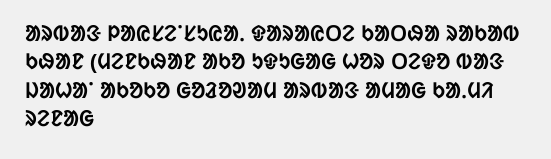ᱟᱨᱵᱟᱝ ᱞᱟᱭᱥᱮᱸᱥᱩᱭᱟᱹ ᱫᱟᱨᱟᱭᱛᱮ ᱠᱟᱛᱷᱟ ᱨᱟᱠᱟᱵ ᱠᱷᱟᱱ (ᱢᱮᱱᱠᱷᱟᱱ ᱟᱠᱚ ᱩᱫᱩᱜᱟᱜ ᱦᱚᱨ ᱛᱮᱫᱚ ᱵᱟᱝ ᱡᱟᱦᱟᱸ ᱟᱠᱚᱠᱚ ᱜᱚᱲᱚᱣᱟᱢ ᱟᱨᱵᱟᱝ ᱟᱢᱟᱜ ᱠᱟᱹᱢᱤ ᱨᱮᱱᱟᱜ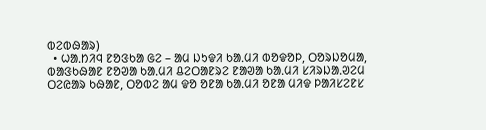ᱵᱮᱵᱷᱟᱨ)
  • ᱦᱟᱹᱴᱤᱧ ᱱᱚᱝᱠᱟ ᱜᱮ – ᱟᱢ ᱡᱩᱫᱤ ᱠᱟᱹᱢᱤ ᱵᱚᱫᱚᱞ, ᱛᱚᱨᱡᱚᱢᱟ, ᱵᱟᱝᱠᱷᱟᱱ ᱱᱚᱣᱟ ᱠᱟᱹᱢᱤ ᱪᱮᱛᱟᱱᱨᱮ ᱱᱟᱣᱟ ᱠᱟᱹᱢᱤ ᱥᱤᱨᱡᱟᱹᱣᱮᱢ ᱛᱮᱭᱟᱨ ᱠᱷᱟᱱ, ᱛᱚᱵᱮ ᱟᱢ ᱫᱚ ᱚᱱᱟ ᱠᱟᱹᱢᱤ ᱚᱱᱟ ᱢᱤᱫ ᱞᱟᱤᱥᱮᱱᱥ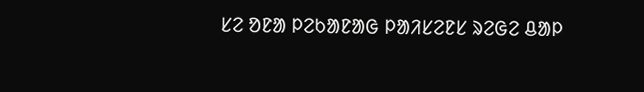ᱥᱮ ᱚᱱᱟ ᱞᱮᱠᱟᱱᱟᱜ ᱞᱟᱤᱥᱮᱱᱥ ᱨᱮᱜᱮ ᱪᱟᱞ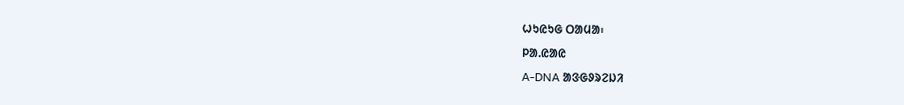ᱦᱩᱭᱩᱜ ᱛᱟᱢᱟ᱾
ᱞᱟ.ᱭᱟᱭ
A-DNA ᱟᱝᱜᱽᱨᱮᱡᱤ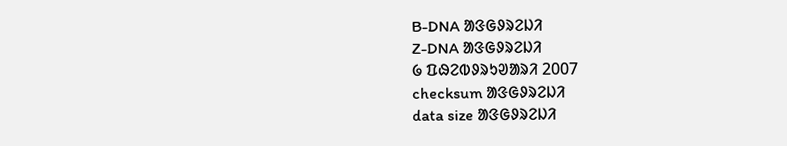B-DNA ᱟᱝᱜᱽᱨᱮᱡᱤ
Z-DNA ᱟᱝᱜᱽᱨᱮᱡᱤ
᱙ ᱯᱷᱮᱵᱽᱨᱩᱣᱟᱨᱤ 2007
checksum ᱟᱝᱜᱽᱨᱮᱡᱤ
data size ᱟᱝᱜᱽᱨᱮᱡᱤ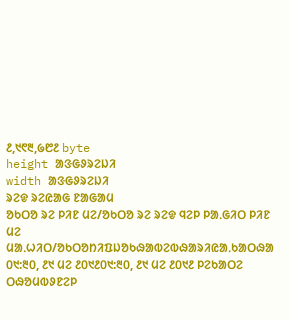᱒,᱑᱖᱓,᱙᱘᱒ byte
height ᱟᱝᱜᱽᱨᱮᱡᱤ
width ᱟᱝᱜᱽᱨᱮᱡᱤ
ᱨᱮᱫ ᱨᱮᱭᱟᱜ ᱱᱟᱜᱟᱢ
ᱚᱠᱛᱚ ᱨᱮ ᱞᱤᱱ ᱢᱮ/ᱚᱠᱛᱚ ᱨᱮ ᱨᱮᱫ ᱧᱮᱞ ᱞᱟᱹᱜᱤᱛ ᱞᱤᱱ ᱢᱮ
ᱢᱟᱹᱦᱤᱛ/ᱚᱠᱛᱚᱴᱤᱯᱡᱚᱠᱷᱟᱵᱮᱵᱷᱟᱨᱤᱭᱟᱹᱠᱟᱛᱷᱟ
᱐᱑:᱓᱐, ᱒᱑ ᱢᱮ ᱒᱐᱑᱒᱐᱑:᱓᱐, ᱒᱑ ᱢᱮ ᱒᱐᱑᱒ ᱞᱮᱠᱟᱛᱮ ᱛᱷᱚᱢᱵᱽᱱᱮᱞ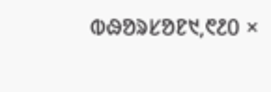ᱵᱷᱚᱨᱥᱚᱱ᱑,᱖᱒᱐ ×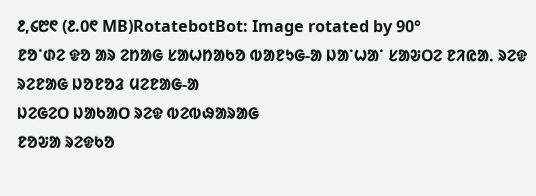᱒,᱔᱘᱖ (᱒.᱐᱖ MB)RotatebotBot: Image rotated by 90°
ᱱᱚᱸᱰᱮ ᱫᱚ ᱟᱨ ᱮᱴᱟᱜ ᱥᱟᱦᱴᱟᱠᱚ ᱵᱟᱱᱩᱜ-ᱟ ᱡᱟᱸᱦᱟᱸ ᱥᱟᱶᱛᱮ ᱱᱤᱭᱟᱹ ᱨᱮᱫ ᱨᱮᱱᱟᱜ ᱡᱚᱱᱚᱲ ᱢᱮᱱᱟᱜ-ᱟ
ᱡᱮᱜᱮᱛ ᱡᱟᱠᱟᱛ ᱨᱮᱫ ᱵᱮᱵᱷᱟᱨᱟᱜ
ᱱᱚᱶᱟ ᱨᱮᱫᱠᱚ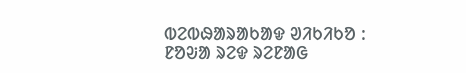ᱵᱮᱵᱷᱟᱨᱟᱠᱟᱫ ᱣᱤᱠᱤᱠᱚ :
ᱱᱚᱶᱟ ᱨᱮᱫ ᱨᱮᱱᱟᱜ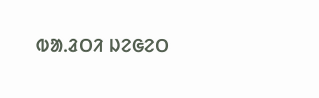ᱵᱟᱹᱲᱛᱤ ᱡᱮᱜᱮᱛ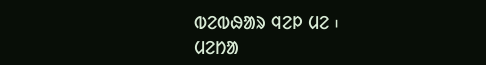ᱵᱮᱵᱷᱟᱨ ᱧᱮᱞ ᱢᱮ ᱾
ᱢᱮᱴᱟ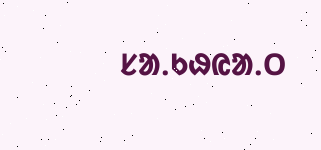ᱥᱟᱹᱠᱷᱭᱟᱹᱛ